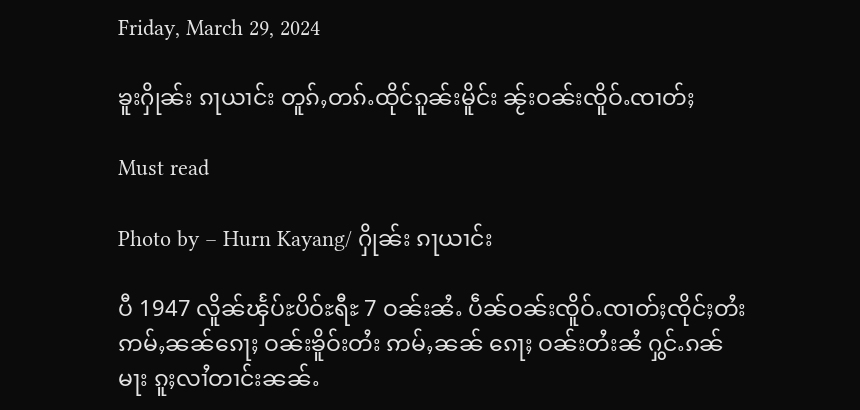Friday, March 29, 2024

ၶူးႁိုၼ်း ၵႃယၢင်း တူၵ်ႇတၵ်ႉထိုင်ၵူၼ်းမိူင်း ၼႂ်းဝၼ်းၸိူဝ်ႉၸၢတ်ႈ

Must read

Photo by – Hurn Kayang/ ႁိုၼ်း ၵႃယၢင်း

ပီ 1947 လိူၼ်ၾႅပ်ႊပိဝ်ႊရီႊ 7 ဝၼ်းၼႆႉ ပဵၼ်ဝၼ်းၸိူဝ်ႉၸၢတ်ႈၸိုင်ႈတႆး ဢမ်ႇၼၼ်ၵေႃႈ ဝၼ်းၶိူဝ်းတႆး ဢမ်ႇၼၼ် ၵေႃႈ ဝၼ်းတႆးၼႆ ႁွင်ႉၵၼ်မႃး ၵူႈလၢႆတၢင်းၼၼ်ႉ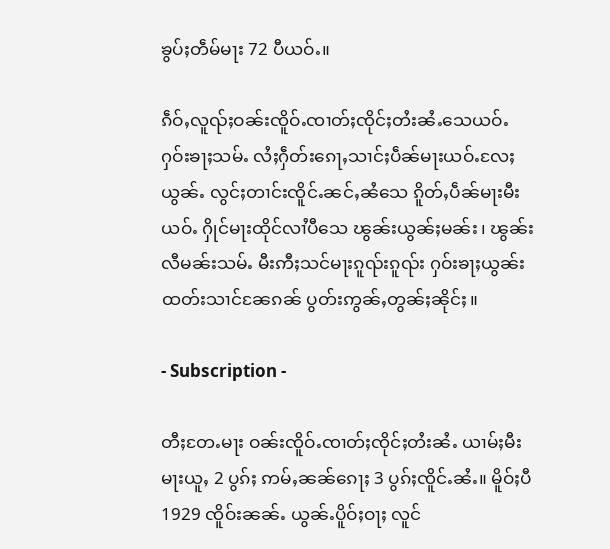ၶွပ်ႈတဵမ်မႃး 72 ပီယဝ်ႉ။

ၵဵဝ်ႇလူၺ်ႈဝၼ်းၸိူဝ်ႉၸၢတ်ႈၸိုင်ႈတႆးၼႆႉသေယဝ်ႉ ႁဝ်းၶႃႈသမ်ႉ လႆႈႁဵတ်းၵေႃႇသၢင်ႈပဵၼ်မႃးယဝ်ႉလႄႈ ယွၼ်ႉ လွင်ႈတၢင်းၸိူင်ႉၼင်ႇၼႆသေ ၵိူတ်ႇပဵၼ်မႃးမီးယဝ်ႉ ႁိုင်မႃးထိုင်လၢႆပီသေ ၽွၼ်းယွၼ်ႈမၼ်း၊ ၽွၼ်းလီမၼ်းသမ်ႉ မီးဢီႈသင်မႃးၵူၺ်းၵူၺ်း ႁဝ်းၶႃႈယွၼ်းထတ်းသၢင်ၼႄၵၼ် ပွတ်းဢွၼ်ႇတွၼ်ႈၼိုင်ႈ။

- Subscription -

တီႈတႄႉမႃး ဝၼ်းၸိူဝ်ႉၸၢတ်ႈၸိုင်ႈတႆးၼႆႉ ယၢမ်ႈမီးမႃးယူႇ 2 ပွၵ်ႈ ဢမ်ႇၼၼ်ၵေႃႈ 3 ပွၵ်ႈၸိူင်ႉၼႆႉ။ မိူဝ်ႈပီ 1929 ၸိူဝ်းၼၼ်ႉ ယွၼ်ႉပိူဝ်ႈဝႃႈ လူင်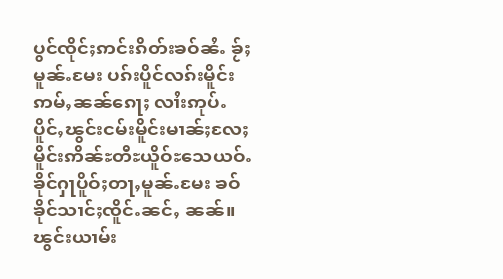ပွင်ၸိုင်ႈဢင်းၵိတ်းၶဝ်ၼႆႉ ၶႂ်ႈမူၼ်ႉမႄး ပၵ်းပိူင်လၵ်းမိူင်း ဢမ်ႇၼၼ်ၵေႃႈ လၢႆးဢုပ်ႉ ပိူင်ႇၽွင်းငမ်းမိူင်းမၢၼ်ႈလႄႈ မိူင်းဢိၼ်ႊတီႊယိူဝ်ႊသေယဝ်ႉ ၶိုင်ႁႃပိူဝ်ႈတႃႇမူၼ်ႉမႄး ၶဝ်ၶိုင်သၢင်ႈၸိူင်ႉၼင်ႇ ၼၼ်။ ၽွင်းယၢမ်း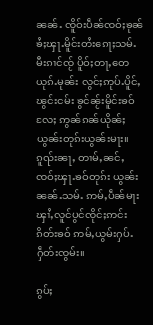ၼၼ်ႉ ၸိူဝ်းပဵၼ်ၸဝ်ႈၶုၼ်ၶႆႈၾႃႉမိူင်းတႆးၵေႃႈသမ်ႉ မီးၵၢင်ၸႂ် ပိူဝ်ႈတႃႇတေယုၵ်ႉမုၼ်း လွင်ႈဢုပ်ႉပိူင်ႇ ၽွင်းငမ်း ၶွင်ၼႂ်းမိူင်းၶဝ်လႄႈ ဢွၼ်ၵၼ်ယိုၼ်ႈယွၼ်းတုၵ်းယွၼ်းမႃး။ ၵူၺ်းၼႃႇ တၢမ်ႇၼင်ႇ ၸဝ်ႈၾႃႉၶဝ်တုၵ်း ယွၼ်းၼၼ်ႉသမ်ႉ ဢမ်ႇပဵၼ်မႃး ၾၢႆႇလူင်ပွင်ၸိုင်ႈဢင်းၵိတ်းၶဝ် ဢမ်ႇယွမ်းႁပ်ႉႁဵတ်းၸွမ်း။

ၵွပ်ႈ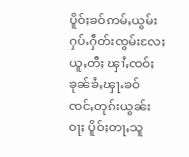ပိူဝ်ႈၶဝ်ဢမ်ႇယွမ်းႁပ်ႉႁဵတ်းၸွမ်းလႄႈ ယူႇတီႈ ၾၢႆႇၸဝ်ႈၶုၼ်ၶႆႇၾႃႉၶဝ် ၸင်ႇတုၵ်းယွၼ်းဝႃႈ ပိူဝ်ႈတႃႇသူ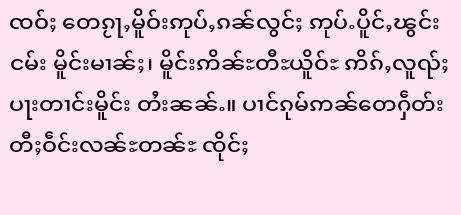ၸဝ်ႈ တေၵႂႃႇမိူဝ်းဢုပ်ႇၵၼ်လွင်ႈ ဢုပ်ႉပိူင်ႇၽွင်းငမ်း မိူင်းမၢၼ်ႈ၊ မိူင်းဢိၼ်ႊတီႊယိူဝ်ႊ ဢိၵ်ႇလူၺ်ႈပႃးတၢင်းမိူင်း တႆးၼၼ်ႉ။ ပၢင်ၵုမ်ဢၼ်တေႁဵတ်း တီႈဝဵင်းလၼ်ႊတၼ်ႊ ၸိုင်ႈ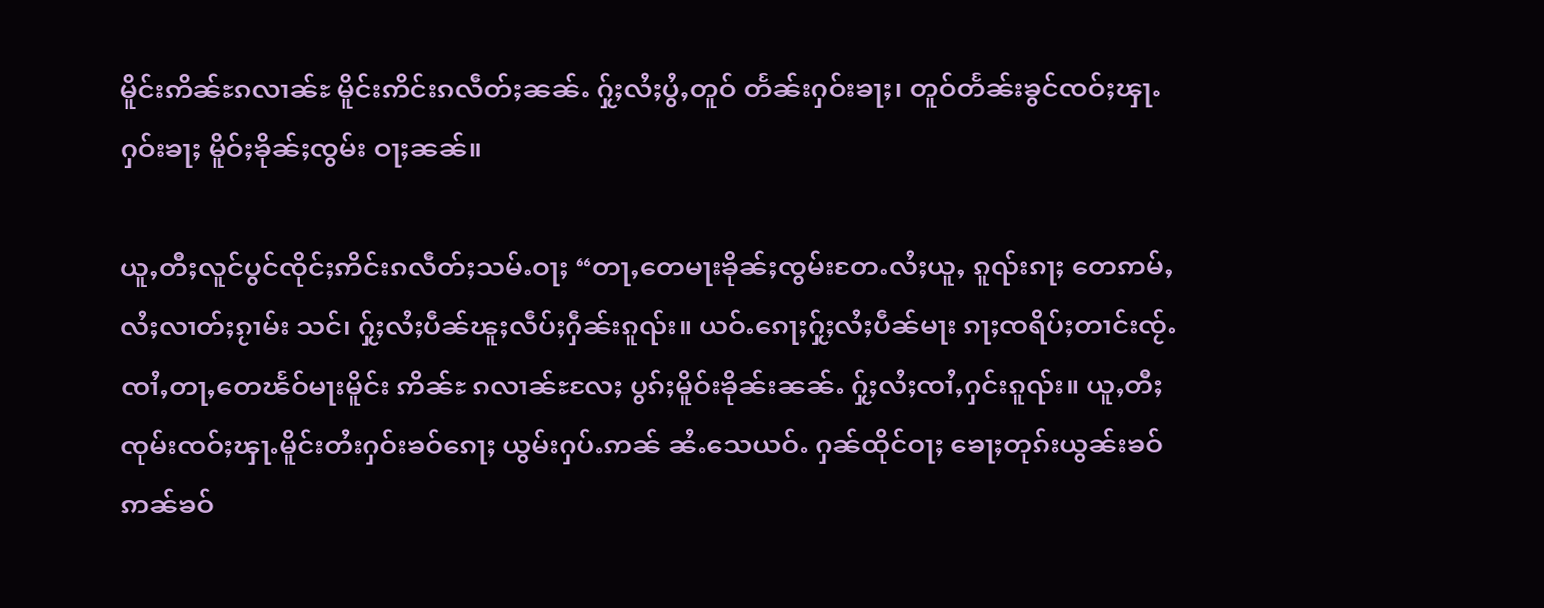မိူင်းဢိၼ်ႊၵလၢၼ်ႊ မိူင်းဢိင်းၵလဵတ်ႈၼၼ်ႉ ႁႂ်ႈလႆႈပွႆႇတူဝ် တႅၼ်းႁဝ်းၶႃႈ၊ တူဝ်တႅၼ်းၶွင်ၸဝ်ႈၾႃႉႁဝ်းၶႃႈ မိူဝ်ႈၶိုၼ်ႈၸွမ်း ဝႃႈၼၼ်။

ယူႇတီႈလူင်ပွင်ၸိုင်ႈဢိင်းၵလဵတ်ႈသမ်ႉဝႃႈ “တႃႇတေမႃးၶိုၼ်ႈၸွမ်းတႄႉလႆႈယူႇ ၵူၺ်းၵႃႈ တေဢမ်ႇလႆႈလၢတ်ႈၵႂၢမ်း သင်၊ ႁႂ်ႈလႆႈပဵၼ်ၽူႈလဵပ်ႈႁဵၼ်းၵူၺ်း။ ယဝ်ႉၵေႃႈႁႂ်ႈလႆႈပဵၼ်မႃး ၵႃႈၸရိပ်ႈတၢင်းၸႂ်ႉၸၢႆႇတႃႇတေၽႅဝ်မႃးမိူင်း ဢိၼ်ႊ ၵလၢၼ်ႊလႄႈ ပွၵ်ႈမိူဝ်းၶိုၼ်းၼၼ်ႉ ႁႂ်ႈလႆႈၸၢႆႇႁင်းၵူၺ်း။ ယူႇတီႈၸုမ်းၸဝ်ႈၾႃႉမိူင်းတႆးႁဝ်းၶဝ်ၵေႃႈ ယွမ်းႁပ်ႉဢၼ် ၼႆႉသေယဝ်ႉ ႁၼ်ထိုင်ဝႃႈ ၶေႃႈတုၵ်းယွၼ်းၶဝ် ဢၼ်ၶဝ်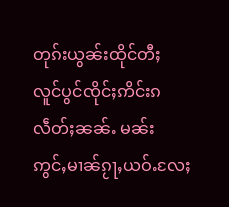တုၵ်းယွၼ်းထိုင်တီႈ လူင်ပွင်ၸိုင်ႈဢိင်းၵလဵတ်ႈၼၼ်ႉ မၼ်း ဢွင်ႇမၢၼ်ၵႂႃႇယဝ်ႉလႄႈ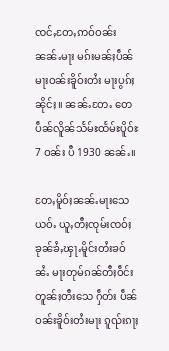ၸင်ႇတႄႇဢဝ်ဝၼ်းၼၼ်ႉမႃး မၵ်းမၼ်ႈပဵၼ်မႃးဝၼ်းၶိူဝ်းတႆး မႃးပွၵ်ႈၼိုင်ႈ။ ၼၼ်ႉတႄႉ တေပဵၼ်လိူၼ်သႅမ်ႊထႅမ်ႊပိူဝ်ႊ 7 ဝၼ်း ပီ 1930 ၼၼ်ႉ။

တႄႇမိူဝ်ႈၼၼ်ႉမႃးသေယဝ်ႉ ယူႇတီႈၸုမ်းၸဝ်ႈၶုၼ်ၶႆႇၾႃႉမိူင်းတႆးၶဝ်ၼႆႉ မႃးတုမ်ၵၼ်တီႈဝဵင်းတူၼ်ႈတီးသေ ႁဵတ်း ပဵၼ်ဝၼ်းၶိူဝ်းတႆးမႃး ၵူၺ်းၵႃႈ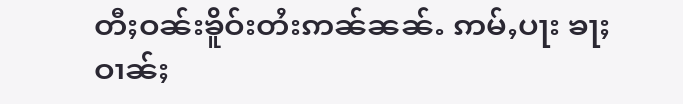တီႈဝၼ်းၶိူဝ်းတႆးဢၼ်ၼၼ်ႉ ဢမ်ႇပႃး ၶႃႈဝၢၼ်ႈ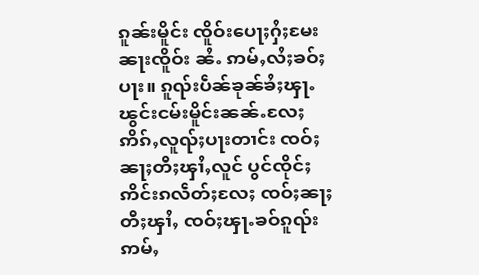ၵူၼ်းမိူင်း ၸိူဝ်းပေႃႈႁႆႈမႄးၼႃးၸိူဝ်း ၼႆႉ ဢမ်ႇလႆႈၶဝ်ႈပႃး။ ၵူၺ်းပဵၼ်ၶုၼ်ၶႆႈၾႃႉ ၽွင်းငမ်းမိူင်းၼၼ်ႉလႄႈ ဢိၵ်ႇလူၺ်ႈပႃးတၢင်း ၸဝ်ႈၼႃႈတီႈၾၢႆႇလူင် ပွင်ၸိုင်ႈ ဢိင်းၵလဵတ်ႈလႄႈ ၸဝ်ႈၼႃႈတီႈၾၢႆႇ ၸဝ်ႈၾႃႉၶဝ်ၵူၺ်း ဢမ်ႇ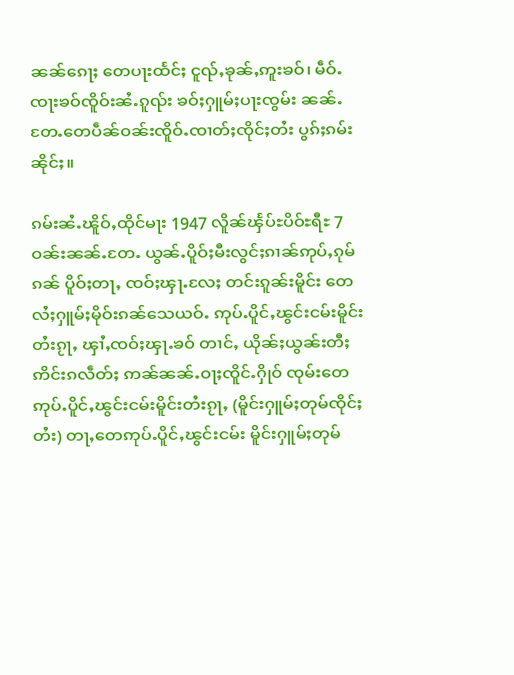ၼၼ်ၵေႃႈ တေပႃးထႅင်ႈ ငူၺ်ႇၶုၼ်ႇဢူးၶဝ်၊ မဵဝ်ႉၸႃးၶဝ်ၸိူဝ်းၼႆႉၵူၺ်း ၶဝ်ႈႁူမ်ႈပႃးၸွမ်း ၼၼ်ႉတႄႉတေပဵၼ်ဝၼ်းၸိူဝ်ႉၸၢတ်ႈၸိုင်ႈတႆး ပွၵ်ႈၵမ်းၼိုင်ႈ။

ၵမ်းၼႆႉၽိူဝ်ႇထိုင်မႃး 1947 လိူၼ်ၾႅပ်ႊပိဝ်ႊရီႊ 7 ဝၼ်းၼၼ်ႉတႄႉ ယွၼ်ႉပိူဝ်ႈမီးလွင်ႈၵၢၼ်ဢုပ်ႇၵုမ်ၵၼ် ပိူဝ်ႈတႃႇ ၸဝ်ႈၾႃႉလႄႈ တင်းၵူၼ်းမိူင်း တေလႆႈႁူမ်ႈမိုဝ်းၵၼ်သေယဝ်ႉ ဢုပ်ႉပိူင်ႇၽွင်းငမ်းမိူင်းတႆးၵႂႃႇ ၾၢႆႇၸဝ်ႈၾႃႉၶဝ် တၢင်ႇ ယိုၼ်ႈယွၼ်းတီႈဢိင်းၵလဵတ်ႈ ဢၼ်ၼၼ်ႉဝႃႈၸိူင်ႉႁိုဝ် ၸုမ်းတေဢုပ်ႉပိူင်ႇၽွင်းငမ်းမိူင်းတႆးၵႂႃႇ (မိူင်းႁူမ်ႈတုမ်ၸိုင်ႈ တႆး) တႃႇတေဢုပ်ႉပိူင်ႇၽွင်းငမ်း မိူင်းႁူမ်ႈတုမ်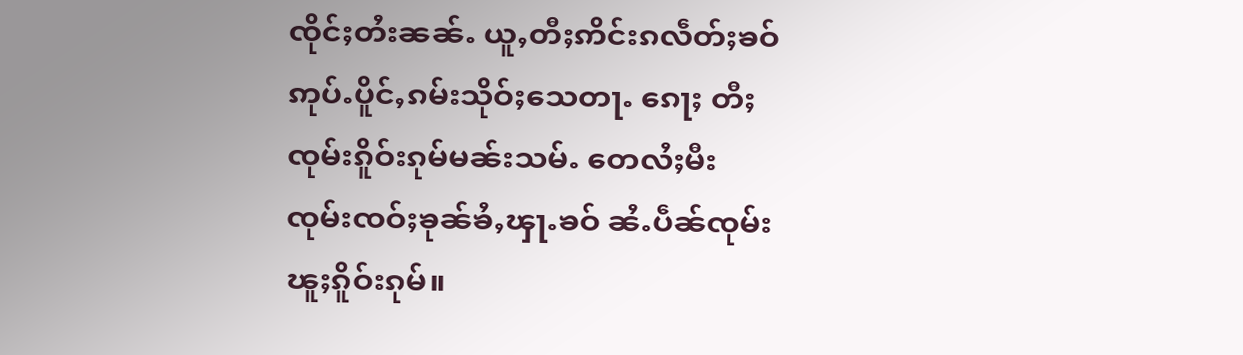ၸိုင်ႈတႆးၼၼ်ႉ ယူႇတီႈဢိင်းၵလဵတ်ႈၶဝ်ဢုပ်ႉပိူင်ႇၵမ်းသိုဝ်ႈသေတႃႉ ၵေႃႈ တီႈၸုမ်းၵိူဝ်းၵုမ်မၼ်းသမ်ႉ တေလႆႈမီး ၸုမ်းၸဝ်ႈၶုၼ်ၶႆႇၾႃႉၶဝ် ၼႆႉပဵၼ်ၸုမ်းၽူႈၵိူဝ်းၵုမ်။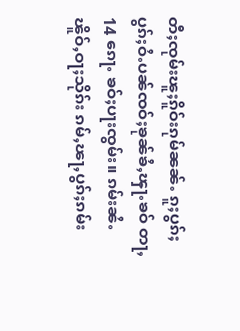တီႈၸုမ်းၽူႈၵိူဝ်းၵုမ်ၼၼ်ႉ ၵူႈပွၵ်ႈပွၵ်ႈဝႆႉပၼ်ၸဝ်ႈၶုၼ်ၶႆႇၾႃႉၶဝ် တႃႇ 14 ၵေႃႉ ၶဝ်ႈပႃးၸွမ်း။ ၵမ်းၼႆႉ ၽိူဝ်ႇဝႃႈသိုၵ်း ၵမ်ႇၽႃႇပွၵ်ႈၵမ်း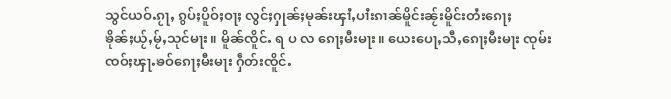သွင်ယဝ်ႉၵႂႃႇ ၵွပ်ႈပိူဝ်ႈဝႃႈ လွင်ႈႁုၼ်ႈမုၼ်းၾၢႆႇပၢႆးၵၢၼ်မိူင်းၼႂ်းမိူင်းတႆးၵေႃႈ ၶိုၼ်ႈယႂ်ႇမႂ်ႇသုင်မႃး။ မိူၼ်ၸိူင်ႉ ရ ပ လ ၵေႃႈမီးမႃး။ ယေးပေႃႇသီႇၵေႃႈမီးမႃး ၸုမ်းၸဝ်ႈၾႃႉၶဝ်ၵေႃႈမီးမႃး ႁဵတ်းၸိူင်ႉ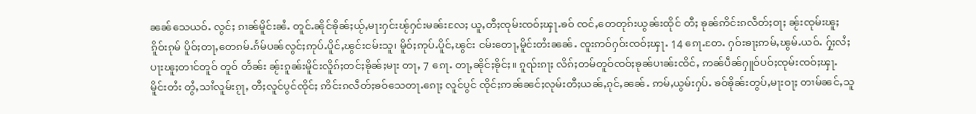ၼၼ်သေယဝ်ႉ လွင်ႈ ၵၢၼ်မိူင်းၼႆႉ တူင်ႉၼိုင်ၶိုၼ်ႈယႂ်ႇမႃးႁင်းၽႂ်ႁင်းမၼ်းလႄႈ ယူႇတီႈၸုမ်းၸဝ်ႈၾႃႉၶဝ် ၸင်ႇတေတုၵ်းယွၼ်းထိုင် တီႈ ၶုၼ်ဢိင်းၵလဵတ်ႈဝႃႈ ၼႂ်းၸုမ်းၽူႈၵိူဝ်းၵုမ် ပိူဝ်ႈတႃႇတေၵမ်ႉၵႅမ်ပၼ်လွင်ႈဢုပ်ႉပိူင်ႇၽွင်းငမ်းသူ၊ မိူဝ်ႈဢုပ်ႉပိူင်ႇၽွင်း ငမ်းတေႃႇမိူင်းတႆးၼၼ်ႉ ၸူးဢဝ်ႁဝ်းၸဝ်ႈၾႃႉ 14 ၵေႃႉတႄႉ ႁဝ်းၶႃႈဢမ်ႇၽွမ်ႉယဝ်ႉ ႁႂ်ႈလႆႈပႃးၽူႈတၢင်တူဝ် တူဝ် တႅၼ်း ၼႂ်းၵူၼ်းမိူင်းလိူၵ်ႈတင်ႈၶိုၼ်ႈမႃး တႃႇ 7 ၵေႃႉ တႃႇၼိုင်ႈၶိုင်ႈ။ ၵူၺ်းၵႃႈ လိၵ်ႈတမ်တူဝ်ၸဝ်ႈၶုၼ်ပၢၼ်းၸိင်ႇ ဢၼ်ပဵၼ်ႁူဝ်ပဝ်ႈၸုမ်းၸဝ်ႈၾႃႉမိူင်းတႆး တွႆႇသၢႆလူမ်းၵႂႃႇ တီႈလူင်ပွင်ၸိုင်ႈ ဢိင်းၵလဵတ်ႈၶဝ်သေတႃႉၵေႃႈ လူင်ပွင် ၸိုင်ႈဢၼ်ၼင်ႈလုမ်းတီႈယၼ်ႇၵုင်ႇၼၼ်ႉ ဢမ်ႇယွမ်းႁပ်ႉ ၶဝ်ၶိုၼ်းတွပ်ႇမႃးဝႃႈ တၢမ်ၼင်ႇသူ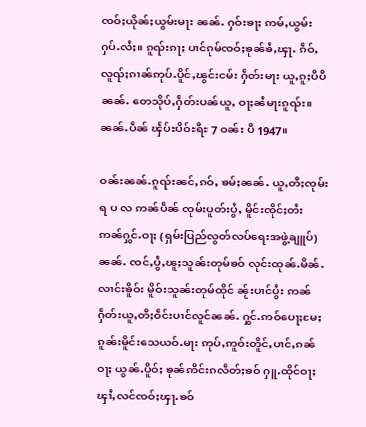ၸဝ်ႈယိုၼ်ႈယွမ်းမႃး ၼၼ်ႉ ႁဝ်းၶႃႈ ဢမ်ႇယွမ်းႁပ်ႉလႆႈ။ ၵူၺ်းၵႃႈ ပၢင်ၵုမ်ၸဝ်ႈၶုၼ်ၶႆႇၾႃႉ ၵဵဝ်ႇလူၺ်ႈၵၢၼ်ဢုပ်ႉပိူင်ႇၽွင်းငမ်း ႁဵတ်းမႃး ယူႇၵူႈပီပီၼၼ်ႉ တေသိုပ်ႇႁဵတ်းပၼ်ယူႇ ဝႃႈၼႆမႃးၵူၺ်း။ ၼၼ်ႉပဵၼ် ၾႅပ်ႊပိဝ်ႊရီႊ 7 ဝၼ်း ပီ 1947။

ဝၼ်းၼၼ်ႉၵူၺ်းၼင်ႇၵဝ်ႇ ၶမ်ႈၼၼ်ႉ ယူႇတီႈၸုမ်း ရ ပ လ ဢၼ်ပဵၼ် ၸုမ်းပူတ်းပွႆႇ မိူင်းၸိုင်ႈတႆး ဢၼ်ႁွင်ႉဝႃႈ (ရှမ်းပြည်လွတ်လပ်ရေးအဖွဲ့ချူပ်) ၼၼ်ႉ ၸင်ႇပွႆႇၽူႈသူၼ်းတုမ်ၶဝ် လုင်းထုၼ်ႉမိၼ်ႉ လၢင်းၶိူဝ်း မိူဝ်းသူၼ်းတုမ်ထိုင် ၼႂ်းပၢင်ပွႆး ဢၼ်ႁဵတ်းယူႇတီႈဝဵင်းပၢင်လူင်ၼၼ်ႉ ႁွင်ႉဢဝ်ပေႃႈမႄႈၵူၼ်းမိူင်းသေယဝ်ႉမႃး ဢုပ်ႇဢူဝ်းတိူင်ႇပၢင်ႇၵၼ် ဝႃႈ ယွၼ်ႉပိူဝ်ႈ ၶုၼ်ဢိင်းၵလဵတ်ႈၶဝ် ႁူႉထိုင်ဝႃႈ ၾၢႆႇလင်ၸဝ်ႈၾႃႉၶဝ်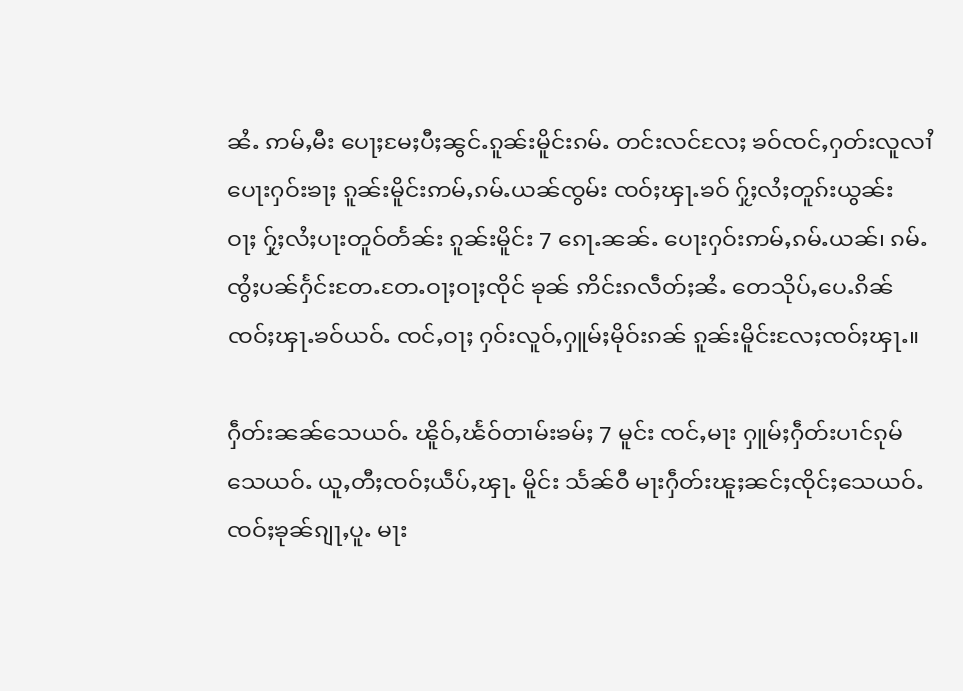ၼႆႉ ဢမ်ႇမီး ပေႃႈမႄႈပီႈၼွင်ႉၵူၼ်းမိူင်းၵမ်ႉ တင်းလင်လႄႈ ၶဝ်ၸင်ႇႁတ်းလူလၢႆ ပေႃးႁဝ်းၶႃႈ ၵူၼ်းမိူင်းဢမ်ႇၵမ်ႉယၼ်ၸွမ်း ၸဝ်ႈၾႃႉၶဝ် ႁႂ်ႈလႆႈတူၵ်းယွၼ်းဝႃႈ ႁႂ်ႈလႆႈပႃးတူဝ်တႅၼ်း ၵူၼ်းမိူင်း 7 ၵေႃႉၼၼ်ႉ ပေႃးႁဝ်းဢမ်ႇၵမ်ႉယၼ်၊ ၵမ်ႉၸွႆႈပၼ်ႁႅင်းတႄႉတႄႉဝႃႈဝႃႈၸိုင် ၶုၼ် ဢိင်းၵလဵတ်ႈၼႆႉ တေသိုပ်ႇပေႉၵိၼ် ၸဝ်ႈၾႃႉၶဝ်ယဝ်ႉ ၸင်ႇဝႃႈ ႁဝ်းလူဝ်ႇႁူမ်ႈမိုဝ်းၵၼ် ၵူၼ်းမိူင်းလႄႈၸဝ်ႈၾႃႉ။

ႁဵတ်းၼၼ်သေယဝ်ႉ ၽိူဝ်ႇၽႅဝ်တၢမ်းၶမ်ႈ 7 မူင်း ၸင်ႇမႃး ႁူမ်ႈႁဵတ်းပၢင်ၵုမ်သေယဝ်ႉ ယူႇတီႈၸဝ်ႈယဵပ်ႇၾႃႉ မိူင်း သႅၼ်ဝီ မႃးႁဵတ်းၽူႈၼင်ႈၸိုင်ႈသေယဝ်ႉ ၸဝ်ႈၶုၼ်ၵျႃႇပူႉ မႃး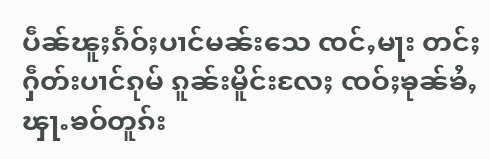ပဵၼ်ၽူႈၵႅဝ်ႈပၢင်မၼ်းသေ ၸင်ႇမႃး တင်ႈႁဵတ်းပၢင်ၵုမ် ၵူၼ်းမိူင်းလႄႈ ၸဝ်ႈၶုၼ်ၶႆႇၾႃႉၶဝ်တူၵ်း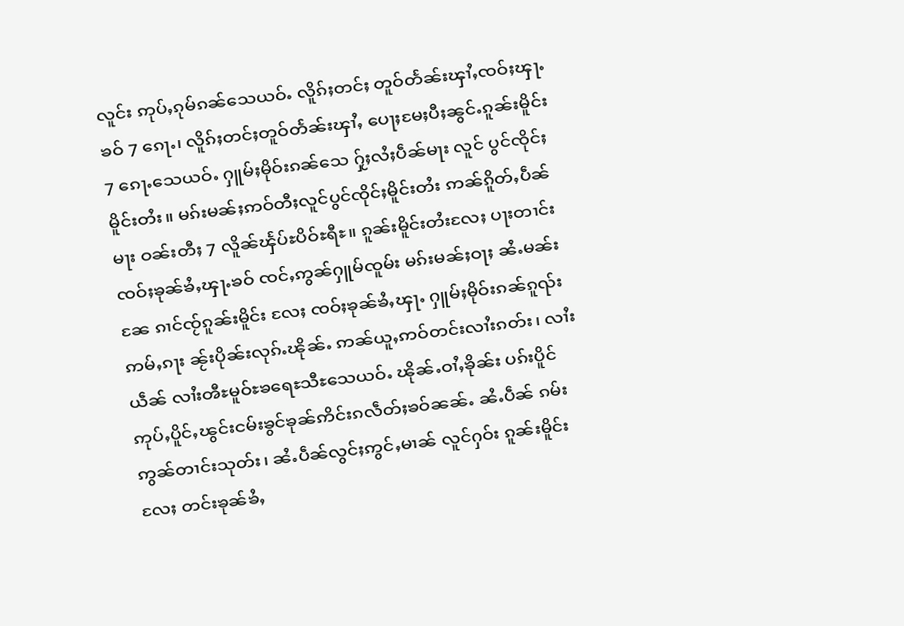လူင်း ဢုပ်ႇၵုမ်ၵၼ်သေယဝ်ႉ လိူၵ်ႈတင်ႈ တူဝ်တႅၼ်းၾၢႆႇၸဝ်ႈၾႃႉၶဝ် 7 ၵေႃႉ၊ လိူၵ်ႈတင်ႈတူဝ်တႅၼ်းၾၢႆႇ ပေႃႈမႄႈပီႈၼွင်ႉၵူၼ်းမိူင်း 7 ၵေႃႉသေယဝ်ႉ ႁူမ်ႈမိုဝ်းၵၼ်သေ ႁႂ်ႈလႆႈပဵၼ်မႃး လူင် ပွင်ၸိုင်ႈမိူင်းတႆး။ မၵ်းမၼ်ႈဢဝ်တီႈလူင်ပွင်ၸိုင်ႈမိူင်းတႆး ဢၼ်ၵိူတ်ႇပဵၼ်မႃး ဝၼ်းတီႈ 7 လိူၼ်ၾႅပ်ႊပိဝ်ႊရီႊ။ ၵူၼ်းမိူင်းတႆးလႄႈ ပႃးတၢင်းၸဝ်ႈၶုၼ်ၶႆႇၾႃႉၶဝ် ၸင်ႇဢွၼ်ႁူမ်ၸူမ်း မၵ်းမၼ်ႈဝႃႈ ၼႆႉမၼ်းၼႄ ၵၢင်ၸႂ်ၵူၼ်းမိူင်း လႄႈ ၸဝ်ႈၶုၼ်ၶႆႇၾႃႉ ႁူမ်ႈမိုဝ်းၵၼ်ၵူၺ်း ဢမ်ႇၵႃး ၼႂ်းပိုၼ်းလုၵ်ႉၽိုၼ်ႉ ဢၼ်ယူႇဢဝ်တင်းလၢႆးၵတ်း၊ လၢႆးယဵၼ် လၢႆးၻီႊမူဝ်ႊၶရေႊသီႊသေယဝ်ႉ ၽိုၼ်ႉဝၢႆႇၶိုၼ်း ပၵ်းပိူင် ဢုပ်ႇပိူင်ႇၽွင်းငမ်းၶွင်ၶုၼ်ဢိင်းၵလဵတ်ႈၶဝ်ၼၼ်ႉ ၼႆႉပဵၼ် ၵမ်းဢွၼ်တၢင်းသုတ်း၊ ၼႆႉပဵၼ်လွင်ႈဢွင်ႇမၢၼ် လူင်ႁဝ်း ၵူၼ်းမိူင်းလႄႈ တင်းၶုၼ်ၶႆႇ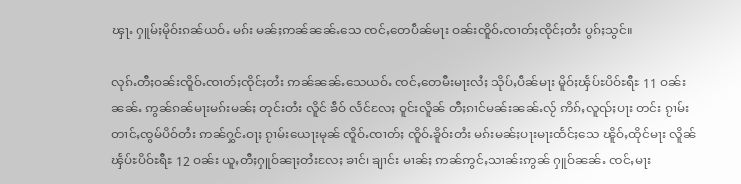ၾႃႉ ႁူမ်ႈမိုဝ်းၵၼ်ယဝ်ႉ မၵ်း မၼ်ႈဢၼ်ၼၼ်ႉသေ ၸင်ႇတေပဵၼ်မႃး ဝၼ်းၸိူဝ်ႉၸၢတ်ႈၸိုင်ႈတႆး ပွၵ်ႈသွင်။

လုၵ်ႉတီႈဝၼ်းၸိူဝ်ႉၸၢတ်ႈၸိုင်ႈတႆး ဢၼ်ၼၼ်ႉသေယဝ်ႉ ၸင်ႇတေမီးမႃးလႆႈ သိုပ်ႇပဵၼ်မႃး မိူဝ်ႈၾႅပ်ႊပိဝ်ႊရီႊ 11 ဝၼ်းၼၼ်ႉ ဢွၼ်ၵၼ်မႃးမၵ်းမၼ်ႈ တုင်းတႆး လိူင် ၶဵဝ် လႅင်လႄႈ ဝူင်းလိူၼ် တီႈၵၢင်မၼ်းၼၼ်ႉလႂ် ဢိၵ်ႇလူၺ်ႈပႃး တင်း ၵႂၢမ်းတၢင်ႇၸွမ်ပိဝ်တႆး ဢၼ်ႁွင်ႉဝႃႈ ၵႂၢမ်းယေႃးမုၼ် ၸိူဝ်ႉၸၢတ်ႈ ၸိူဝ်ႉၶိူဝ်းတႆး မၵ်းမၼ်ႈပႃးမႃးထႅင်ႈသေ ၽိူဝ်ႇထိုင်မႃး လိူၼ်ၾႅပ်ႊပိဝ်ႊရီႊ 12 ဝၼ်း ယူႇတီႈႁူဝ်ၼႃႈတႆးလႄႈ ၶၢင်၊ ၶျၢင်း မၢၼ်ႈ ဢၼ်ဢွင်ႇသၢၼ်းဢွၼ် ႁူဝ်ၼၼ်ႉ ၸင်ႇမႃး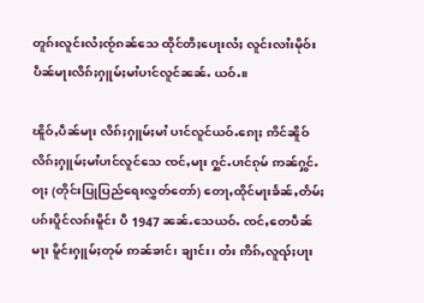တူၵ်းလူင်းလႆႈၸႂ်ၵၼ်သေ ထိုင်တီႈပေႃးလႆႈ လူင်းလၢႆးမိုဝ်း ပဵၼ်မႃးလိၵ်ႈႁူမ်ႈမၢႆပၢင်လူင်ၼၼ်ႉ ယဝ်ႉ။

ၽိူဝ်ႇပဵၼ်မႃး လိၵ်ႈႁူမ်ႈမၢႆ ပၢင်လူင်ယဝ်ႉၵေႃႈ ဢိင်ၼိူဝ်လိၵ်ႈႁူမ်ႈမၢႆပၢင်လူင်သေ ၸင်ႇမႃး ႁွင်ႉပၢင်ၵုမ် ဢၼ်ႁွင်ႉဝႃႈ (တိုင်းပြုပြည်ရေးလွှတ်တော်) တေႃႇထိုင်မႃးၶႅၼ်ႇတႅမ်ႈ ပၵ်းပိူင်လၵ်းမိူင်း ပီ 1947 ၼၼ်ႉသေယဝ်ႉ ၸင်ႇတေပဵၼ်မႃး မိူင်းႁူမ်ႈတုမ် ဢၼ်ၶၢင်၊ ၶျၢင်း၊ တႆး ဢိၵ်ႇလူၺ်ႈပႃး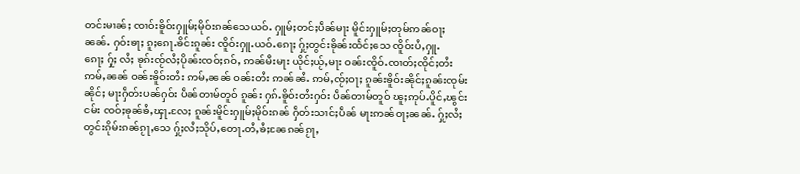တင်းမၢၼ်ႈ ၸၢဝ်းၶိူဝ်းႁူမ်ႈမိုဝ်းၵၼ်သေယဝ်ႉ ႁူမ်ႈတင်ႈပဵၼ်မႃး မိူင်းႁူမ်ႈတုမ်ဢၼ်ဝႃႈၼၼ်ႉ ႁဝ်းၶႃႈ ၵူႈၵေႃႉၶိင်းၵူၼ်း ၸိူဝ်းႁူႉယဝ်ႉၵေႃႈ ႁႂ်ႈတွင်းၶိုၼ်းထႅင်ႈသေ ၸိူဝ်းပႆႇႁူႉၵေႃႈ ႁႂ်ႈ လႆႈ ၶုၵ်းၸႂ်လႆႈပိုၼ်းၸဝ်ႈၵဝ်ႇ ဢၼ်မီးမႃး ယိုင်ႈယႂ်ႇမႃး ဝၼ်းၸိူဝ်ႉၸၢတ်ႈၸိုင်ႈတႆး ဢမ်ႇၼၼ် ဝၼ်းၶိူဝ်းတႆး ဢမ်ႇၼၼ် ဝၼ်းတႆး ဢၼ်ၼႆႉ ဢမ်ႇၸႂ်ႈဝႃႈ ၵူၼ်းၶိူဝ်းၼိုင်ႈၵူၼ်းၸုမ်းၼိုင်ႈ မႃးႁဵတ်းပၼ်ႁဝ်း ပဵၼ်တၢမ်တူဝ် ၵူၼ်း ႁၵ်ႉၶိူဝ်းတႆးႁဝ်း ပဵၼ်တၢမ်တူဝ် ၽူႈဢုပ်ႉပိူင်ႇၽွင်းငမ်း ၸဝ်ႈၶုၼ်ၶႆႇၾႃႉလႄႈ ၵူၼ်းမိူင်းႁူမ်ႈမိုဝ်းၵၼ် ႁဵတ်းသၢင်ႈပဵၼ် မႃးဢၼ်ဝႃႈၼၼ်ႉ ႁႂ်ႈလႆႈတွင်းၵိုမ်းၵၼ်ၵႂႃႇသေ ႁႂ်ႈလႆႈသိုပ်ႇတေႃႉတႆႇၶႆႈၼႄၵၼ်ၵႂႃႇ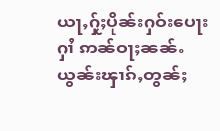ယႃႇႁႂ်ႈပိုၼ်းႁဝ်းပေႃးႁၢႆ ဢၼ်ဝႃႈၼၼ်ႉ ယွၼ်းၾၢၵ်ႇတွၼ်ႈ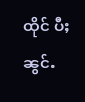ထိုင် ပီႈၼွင်ႉ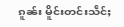ၵူၼ်း မိူင်းတင်းသဵင်ႈ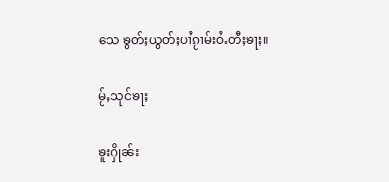သေ ၶွတ်ႈယွတ်ႈပၢႆၵႂၢမ်းဝႆႉတီႈၶႃႈ။

မႂ်ႇသုင်ၶႃႈ

ၶူးႁိုၼ်း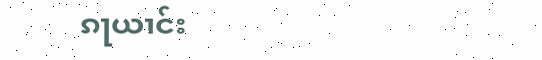ၵႃယၢင်း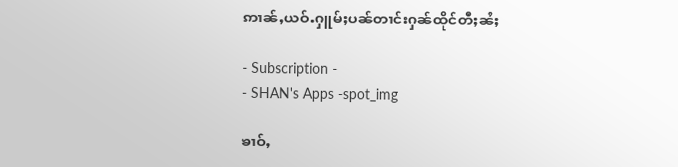ဢၢၼ်ႇယဝ်ႉႁူမ်ႈပၼ်တၢင်းႁၼ်ထိုင်တီႈၼႆႈ

- Subscription -
- SHAN's Apps -spot_img

ၶၢဝ်ႇ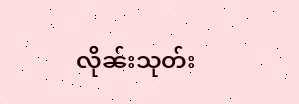လိုၼ်းသုတ်း